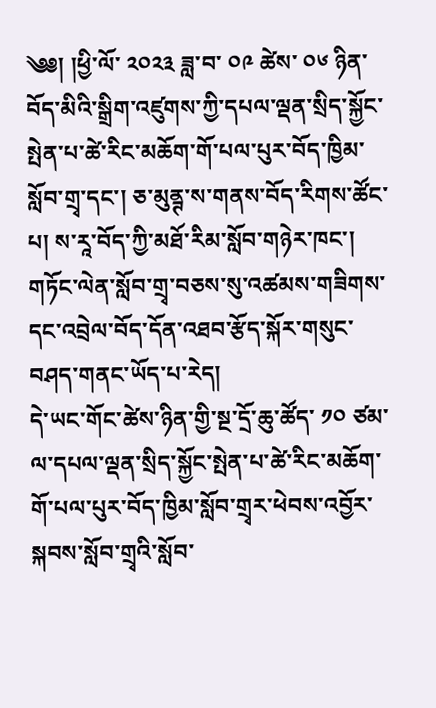༄༅། །ཕྱི་ལོ་ ༢༠༢༣ ཟླ་བ་ ༠༩ ཚེས་ ༠༦ ཉིན་བོད་མིའི་སྒྲིག་འཛུགས་ཀྱི་དཔལ་ལྡན་སྲིད་སྐྱོང་སྤེན་པ་ཚེ་རིང་མཆོག་གོ་པལ་པུར་བོད་ཁྱིམ་སློབ་གྲྭ་དང་། ཅ་མུནྚ་ས་གནས་བོད་རིགས་ཚོང་པ། ས་རཱ་བོད་ཀྱི་མཐོ་རིམ་སློབ་གཉེར་ཁང་། གཏོང་ལེན་སློབ་གྲྭ་བཅས་སུ་འཚམས་གཟིགས་དང་འབྲེལ་བོད་དོན་འཐབ་རྩོད་སྐོར་གསུང་བཤད་གནང་ཡོད་པ་རེད།
དེ་ཡང་གོང་ཚེས་ཉིན་གྱི་སྔ་དྲོ་ཆུ་ཚོད་ ༡༠ ཙམ་ལ་དཔལ་ལྡན་སྲིད་སྐྱོང་སྤེན་པ་ཚེ་རིང་མཆོག་གོ་པལ་པུར་བོད་ཁྱིམ་སློབ་གྲྭར་ཕེབས་འབྱོར་སྐབས་སློབ་གྲྭའི་སློབ་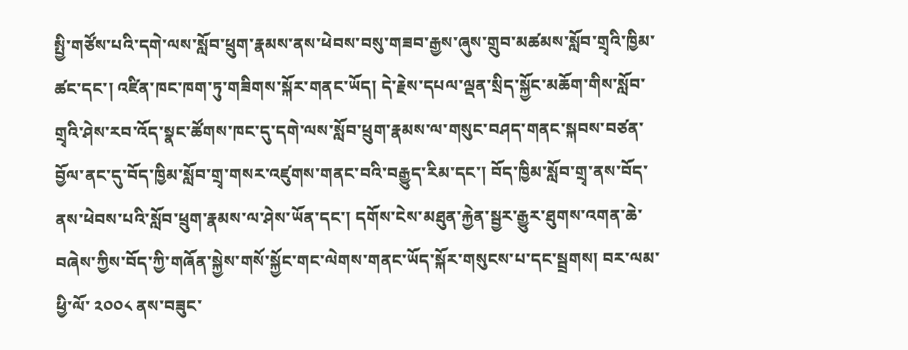སྤྱི་གཙོས་པའི་དགེ་ལས་སློབ་ཕྲུག་རྣམས་ནས་ཕེབས་བསུ་གཟབ་རྒྱས་ཞུས་གྲུབ་མཚམས་སློབ་གྲྭའི་ཁྱིམ་ཚང་དང་། འཛིན་ཁང་ཁག་ཏུ་གཟིགས་སྐོར་གནང་ཡོད། དེ་རྗེས་དཔལ་ལྡན་སྲིད་སྐྱོང་མཆོག་གིས་སློབ་གྲྭའི་ཤེས་རབ་འོད་སྣང་ཚོགས་ཁང་དུ་དགེ་ལས་སློབ་ཕྲུག་རྣམས་ལ་གསུང་བཤད་གནང་སྐབས་བཙན་བྱོལ་ནང་དུ་བོད་ཁྱིམ་སློབ་གྲྭ་གསར་འཛུགས་གནང་བའི་བརྒྱུད་རིམ་དང་། བོད་ཁྱིམ་སློབ་གྲྭ་ནས་བོད་ནས་ཕེབས་པའི་སློབ་ཕྲུག་རྣམས་ལ་ཤེས་ཡོན་དང་། དགོས་ངེས་མཐུན་རྐྱེན་སྦྱར་རྒྱུར་ཐུགས་འགན་ཆེ་བཞེས་ཀྱིས་བོད་ཀྱི་གཞོན་སྐྱེས་གསོ་སྐྱོང་གང་ལེགས་གནང་ཡོད་སྐོར་གསུངས་པ་དང་སྦྲགས། བར་ལམ་ཕྱི་ལོ་ ༢༠༠༨ ནས་བཟུང་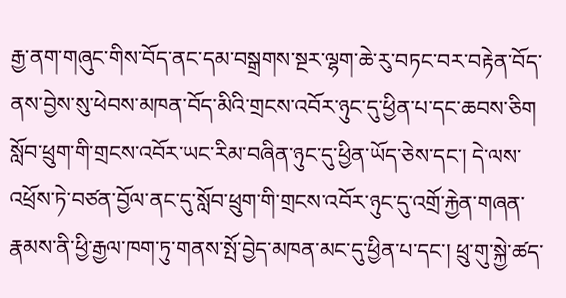རྒྱ་ནག་གཞུང་གིས་བོད་ནང་དམ་བསྒྲགས་སྔར་ལྷག་ཆེ་རུ་བཏང་བར་བརྟེན་བོད་ནས་བྱེས་སུ་ཕེབས་མཁན་བོད་མིའི་གྲངས་འབོར་ཉུང་དུ་ཕྱིན་པ་དང་ཆབས་ཅིག སློབ་ཕྲུག་གི་གྲངས་འབོར་ཡང་རིམ་བཞིན་ཉུང་དུ་ཕྱིན་ཡོད་ཅེས་དང་། དེ་ལས་འཕྲོས་ཏེ་བཙན་བྱོལ་ནང་དུ་སློབ་ཕྲུག་གི་གྲངས་འབོར་ཉུང་དུ་འགྲོ་རྐྱེན་གཞན་རྣམས་ནི་ཕྱི་རྒྱལ་ཁག་ཏུ་གནས་སྤོ་བྱེད་མཁན་མང་དུ་ཕྱིན་པ་དང་། ཕྲུ་གུ་སྐྱེ་ཚད་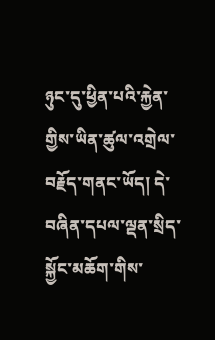ཉུང་དུ་ཕྱིན་པའི་རྐྱེན་གྱིས་ཡིན་ཚུལ་འགྲེལ་བརྗོད་གནང་ཡོད། དེ་བཞིན་དཔལ་ལྡན་སྲིད་སྐྱོང་མཆོག་གིས་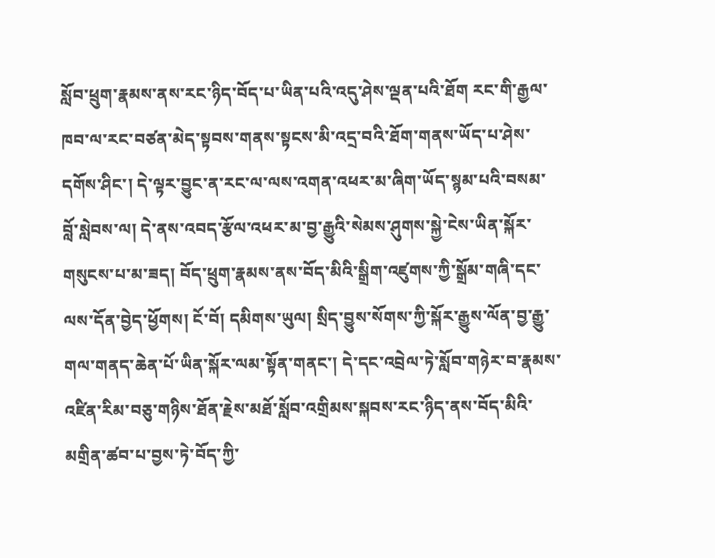སློབ་ཕྲུག་རྣམས་ནས་རང་ཉིད་བོད་པ་ཡིན་པའི་འདུ་ཤེས་ལྡན་པའི་ཐོག རང་གི་རྒྱལ་ཁབ་ལ་རང་བཙན་མེད་སྟབས་གནས་སྟངས་མི་འདྲ་བའི་ཐོག་གནས་ཡོད་པ་ཤེས་དགོས་ཤིང་། དེ་ལྟར་བྱུང་ན་རང་ལ་ལས་འགན་འཕར་མ་ཞིག་ཡོད་སྙམ་པའི་བསམ་བློ་སླེབས་ལ། དེ་ནས་འབད་རྩོལ་འཕར་མ་བྱ་རྒྱུའི་སེམས་ཤུགས་སྐྱེ་ངེས་ཡིན་སྐོར་གསུངས་པ་མ་ཟད། བོད་ཕྲུག་རྣམས་ནས་བོད་མིའི་སྒྲིག་འཛུགས་ཀྱི་སྒྲོམ་གཞི་དང་ལས་དོན་བྱེད་ཕྱོགས། ངོ་བོ། དམིགས་ཡུལ། སྲིད་བྱུས་སོགས་ཀྱི་སྐོར་རྒྱུས་ལོན་བྱ་རྒྱུ་གལ་གནད་ཆེན་པོ་ཡིན་སྐོར་ལམ་སྟོན་གནང་། དེ་དང་འབྲེལ་ཏེ་སློབ་གཉེར་བ་རྣམས་འཛིན་རིམ་བཅུ་གཉིས་ཐོན་རྗེས་མཐོ་སློབ་འགྲིམས་སྐབས་རང་ཉིད་ནས་བོད་མིའི་མགྲིན་ཚབ་པ་བྱས་ཏེ་བོད་ཀྱི་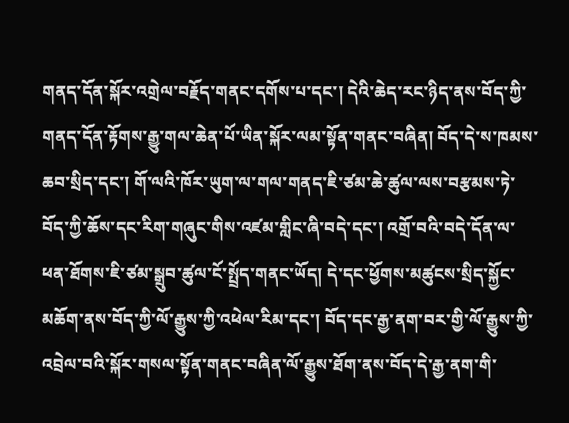གནད་དོན་སྐོར་འགྲེལ་བརྗོད་གནང་དགོས་པ་དང་། དེའི་ཆེད་རང་ཉིད་ནས་བོད་ཀྱི་གནད་དོན་རྟོགས་རྒྱུ་གལ་ཆེན་པོ་ཡིན་སྐོར་ལམ་སྟོན་གནང་བཞིན། བོད་དེ་ས་ཁམས་ཆབ་སྲིད་དང་། གོ་ལའི་ཁོར་ཡུག་ལ་གལ་གནད་ཇི་ཙམ་ཆེ་ཚུལ་ལས་བརྩམས་ཏེ་བོད་ཀྱི་ཆོས་དང་རིག་གཞུང་གིས་འཛམ་གླིང་ཞི་བདེ་དང་། འགྲོ་བའི་བདེ་དོན་ལ་ཕན་ཐོགས་ཇི་ཙམ་སྒྲུབ་ཚུལ་ངོ་སྤྲོད་གནང་ཡོད། དེ་དང་ཕྱོགས་མཚུངས་སྲིད་སྐྱོང་མཆོག་ནས་བོད་ཀྱི་ལོ་རྒྱུས་ཀྱི་འཕེལ་རིམ་དང་། བོད་དང་རྒྱ་ནག་བར་གྱི་ལོ་རྒྱུས་ཀྱི་འབྲེལ་བའི་སྐོར་གསལ་སྟོན་གནང་བཞིན་ལོ་རྒྱུས་ཐོག་ནས་བོད་དེ་རྒྱ་ནག་གི་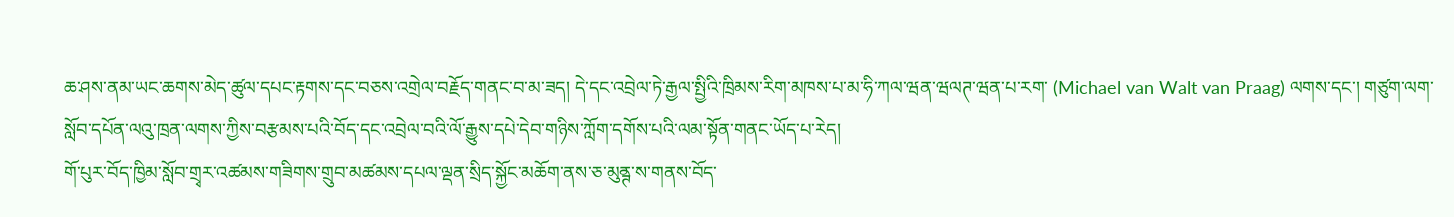ཆ་ཤས་ནམ་ཡང་ཆགས་མེད་ཚུལ་དཔང་རྟགས་དང་བཅས་འགྲེལ་བརྗོད་གནང་བ་མ་ཟད། དེ་དང་འབྲེལ་ཏེ་རྒྱལ་སྤྱིའི་ཁྲིམས་རིག་མཁས་པ་མ་ཧི་ཀལ་ཝན་ཝལཊ་ཝན་པ་རག་ (Michael van Walt van Praag) ལགས་དང་། གཙུག་ལག་སློབ་དཔོན་ལའུ་ཁྲན་ལགས་ཀྱིས་བརྩམས་པའི་བོད་དང་འབྲེལ་བའི་ལོ་རྒྱུས་དཔེ་དེབ་གཉིས་ཀློག་དགོས་པའི་ལམ་སྟོན་གནང་ཡོད་པ་རེད།
གོ་པུར་བོད་ཁྱིམ་སློབ་གྲྭར་འཚམས་གཟིགས་གྲུབ་མཚམས་དཔལ་ལྡན་སྲིད་སྐྱོང་མཆོག་ནས་ཅ་མུནྚ་ས་གནས་བོད་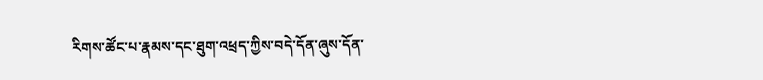རིགས་ཚོང་པ་རྣམས་དང་ཐུག་འཕྲད་ཀྱིས་བདེ་དོན་ཞུས་དོན་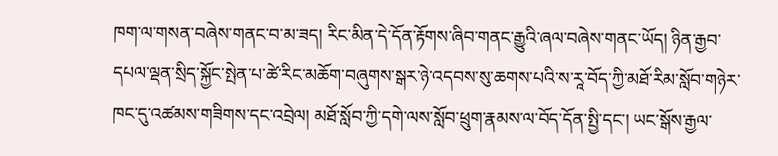ཁག་ལ་གསན་བཞེས་གནང་བ་མ་ཟད། རིང་མིན་དེ་དོན་རྟོགས་ཞིབ་གནང་རྒྱུའི་ཞལ་བཞེས་གནང་ཡོད། ཉིན་རྒྱབ་དཔལ་ལྡན་སྲིད་སྐྱོང་སྤེན་པ་ཚེ་རིང་མཆོག་བཞུགས་སྒར་ཉེ་འདབས་སུ་ཆགས་པའི་ས་རཱ་བོད་ཀྱི་མཐོ་རིམ་སློབ་གཉེར་ཁང་དུ་འཚམས་གཟིགས་དང་འབྲེལ། མཐོ་སློབ་ཀྱི་དགེ་ལས་སློབ་ཕྲུག་རྣམས་ལ་བོད་དོན་སྤྱི་དང་། ཡང་སྒོས་རྒྱལ་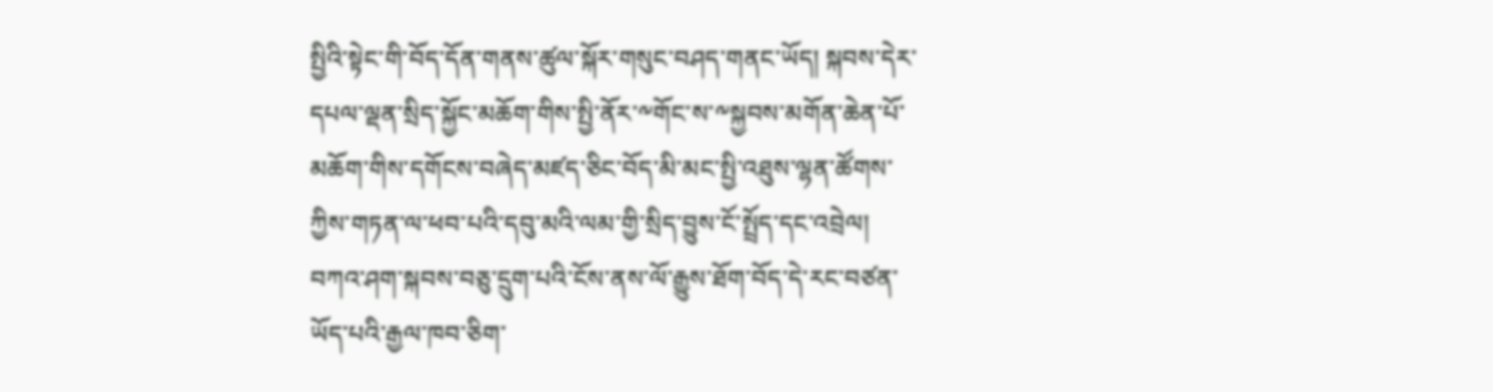སྤྱིའི་སྟེང་གི་བོད་དོན་གནས་ཚུལ་སྐོར་གསུང་བཤད་གནང་ཡོད། སྐབས་དེར་དཔལ་ལྡན་སྲིད་སྐྱོང་མཆོག་གིས་སྤྱི་ནོར་༸གོང་ས་༸སྐྱབས་མགོན་ཆེན་པོ་མཆོག་གིས་དགོངས་བཞེད་མཛད་ཅིང་བོད་མི་མང་སྤྱི་འཐུས་ལྷན་ཚོགས་ཀྱིས་གཏན་ལ་ཕབ་པའི་དབུ་མའི་ལམ་གྱི་སྲིད་བྱུས་ངོ་སྤྲོད་དང་འབྲེལ། བཀའ་ཤག་སྐབས་བཅུ་དྲུག་པའི་ངོས་ནས་ལོ་རྒྱུས་ཐོག་བོད་དེ་རང་བཙན་ཡོད་པའི་རྒྱལ་ཁབ་ཅིག་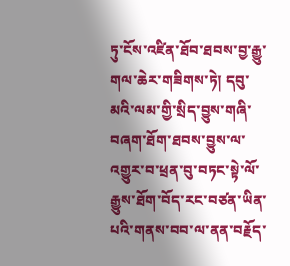ཏུ་ངོས་འཛིན་ཐོབ་ཐབས་བྱ་རྒྱུ་གལ་ཆེར་གཟིགས་ཏེ། དབུ་མའི་ལམ་གྱི་སྲིད་བྱུས་གཞི་བཞག་ཐོག་ཐབས་བྱུས་ལ་འགྱུར་བ་ཕྲན་བུ་བཏང་སྟེ་ལོ་རྒྱུས་ཐོག་བོད་རང་བཙན་ཡིན་པའི་གནས་བབ་ལ་ནན་བརྗོད་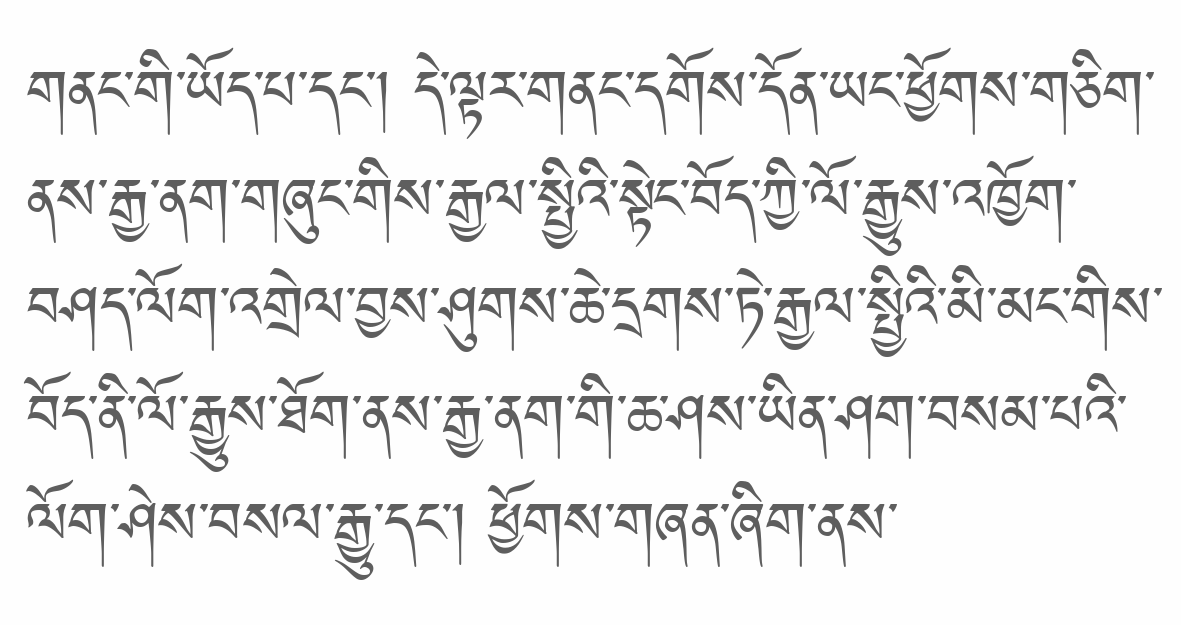གནང་གི་ཡོད་པ་དང་། དེ་ལྟར་གནང་དགོས་དོན་ཡང་ཕྱོགས་གཅིག་ནས་རྒྱ་ནག་གཞུང་གིས་རྒྱལ་སྤྱིའི་སྟེང་བོད་ཀྱི་ལོ་རྒྱུས་འཁྱོག་བཤད་ལོག་འགྲེལ་བྱས་ཤུགས་ཆེ་དྲགས་ཏེ་རྒྱལ་སྤྱིའི་མི་མང་གིས་བོད་ནི་ལོ་རྒྱུས་ཐོག་ནས་རྒྱ་ནག་གི་ཆ་ཤས་ཡིན་ཤག་བསམ་པའི་ལོག་ཤེས་བསལ་རྒྱུ་དང་། ཕྱོགས་གཞན་ཞིག་ནས་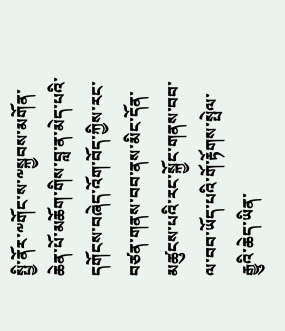སྤྱི་ནོར་༸གོང་ས་༸སྐྱབས་མགོན་ཆེན་པོ་མཆོག་གིས་བླ་ན་མེད་པའི་དགོངས་བཞེད་འོག་བོད་ཀྱིས་རང་བཙན་གནས་བབ་ནས་མིང་དོན་མཚུངས་པའི་རང་སྐྱོང་གནས་བབ་ལ་བབ་ཡོད་པའི་གོ་རྟོགས་སྤེལ་རྒྱུའི་ཆེད་ཡིན་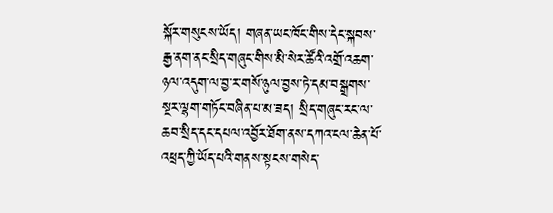སྐོར་གསུངས་ཡོད། གཞན་ཡང་ཁོང་གིས་དེང་སྐབས་རྒྱ་ནག་ནང་སྲིད་གཞུང་གིས་མི་སེར་ཚོའི་འགྲོ་འཆག་ཉལ་འདུག་ལ་བྱ་ར་གསོ་ཉུལ་བྱས་ཏེ་དམ་བསྒྲགས་སྔར་ལྷག་གཏོང་བཞིན་པ་མ་ཟད། སྲིད་གཞུང་རང་ལ་ཆབ་སྲིད་དང་དཔལ་འབྱོར་ཐོག་ནས་དཀའ་ངལ་ཆེན་པོ་འཕྲད་ཀྱི་ཡོད་པའི་གནས་སྟངས་གསེད་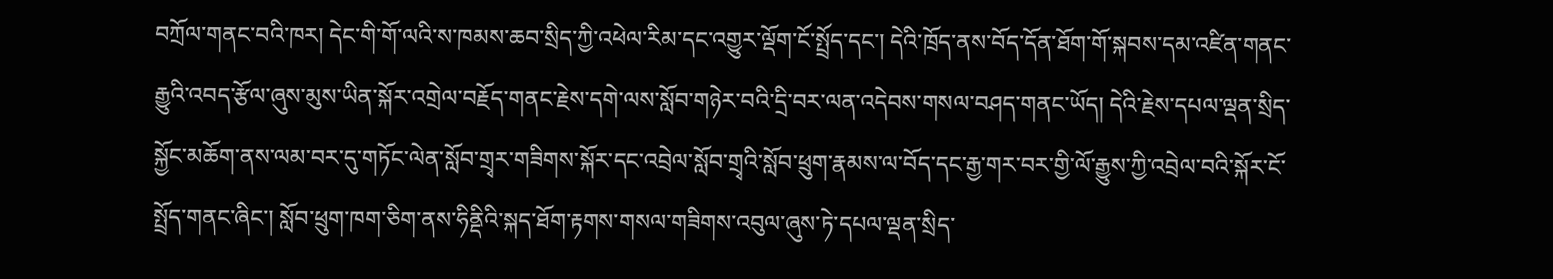བཀྲོལ་གནང་བའི་ཁར། དེང་གི་གོ་ལའི་ས་ཁམས་ཆབ་སྲིད་ཀྱི་འཕེལ་རིམ་དང་འགྱུར་ལྡོག་ངོ་སྤྲོད་དང་། དེའི་ཁྲོད་ནས་བོད་དོན་ཐོག་གོ་སྐབས་དམ་འཛིན་གནང་རྒྱུའི་འབད་རྩོལ་ཞུས་མུས་ཡིན་སྐོར་འགྲེལ་བརྗོད་གནང་རྗེས་དགེ་ལས་སློབ་གཉེར་བའི་དྲི་བར་ལན་འདེབས་གསལ་བཤད་གནང་ཡོད། དེའི་རྗེས་དཔལ་ལྡན་སྲིད་སྐྱོང་མཆོག་ནས་ལམ་བར་དུ་གཏོང་ལེན་སློབ་གྲྭར་གཟིགས་སྐོར་དང་འབྲེལ་སློབ་གྲྭའི་སློབ་ཕྲུག་རྣམས་ལ་བོད་དང་རྒྱ་གར་བར་གྱི་ལོ་རྒྱུས་ཀྱི་འབྲེལ་བའི་སྐོར་ངོ་སྤྲོད་གནང་ཞིང་། སློབ་ཕྲུག་ཁག་ཅིག་ནས་ཧིནྡིའི་སྐད་ཐོག་རྟགས་གསལ་གཟིགས་འབུལ་ཞུས་ཏེ་དཔལ་ལྡན་སྲིད་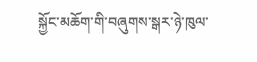སྐྱོང་མཆོག་གི་བཞུགས་སྒར་ཉེ་ཁུལ་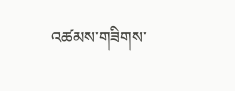འཚམས་གཟིགས་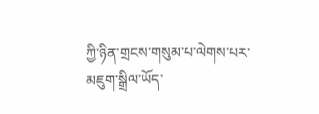ཀྱི་ཉིན་གྲངས་གསུམ་པ་ལེགས་པར་མཇུག་སྒྲིལ་ཡོད་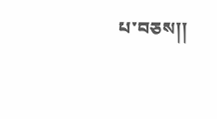པ་བཅས།།